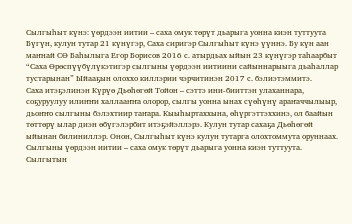Сылгыһыт күнэ: үөрдээн иитии – саха омук төрүт дьарыга уонна киэн туттуута
Бүгүн, кулун тутар 21 күнүгэр, Саха сиригэр Сылгыһыт күнэ үүннэ. Бу күн аан маҥнай СӨ Баһылыга Егор Борисов 2016 с. атырдьах ыйын 23 күнүгэр таһаарбыт “Саха Өрөспүүбүлүкэтигэр сылгыны үөрдээн иитиини сайыннарыыга дьаһаллар тустарынан” Ыйааҕын олоххо киллэрии чэрчитинэн 2017 с. бэлиэтэммитэ.
Саха итэҕэлинэн Күрүө Дьөһөгөй Тойон – сэттэ ини-бииттэн улаханнара, соҕуруулуу илиҥҥи халлааҥҥа олорор, сылгы уонна ынах сүөһүнү араҥаччылыыр, дьоҥҥо сылгыны бэлэхтиир таҥара. Кыыһыртаххына, өһүргэттэххинэ, ол баайын төттөрү ылар диэн өбүгэлэрбит итэҕэйэллэрэ. Кулун тутар сахаҕа Дьөһөгөй ыйынан билиниллэр. Онон, Сылгыһыт күнэ кулун тутарга олохтоммута оруннаах.
Сылгыны үөрдээн иитии – саха омук төрүт дьарыга уонна киэн туттуута. Сылгытын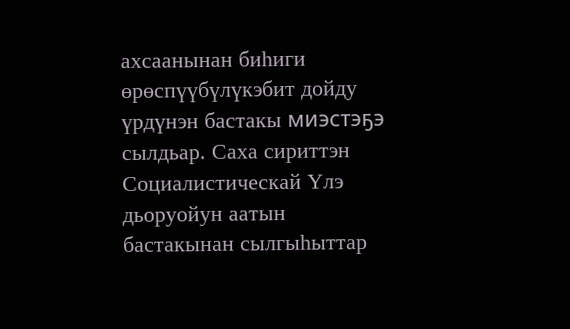ахсаанынан биһиги өрөспүүбүлүкэбит дойду үрдүнэн бастакы миэстэҕэ сылдьар. Саха сириттэн Социалистическай Үлэ дьоруойун аатын бастакынан сылгыһыттар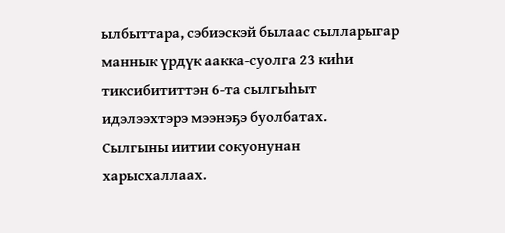ылбыттара, сэбиэскэй былаас сылларыгар маннык үрдүк аакка-суолга 23 киһи тиксибититтэн 6-та сылгыһыт идэлээхтэрэ мээнэҕэ буолбатах.
Сылгыны иитии сокуонунан харысхаллаах.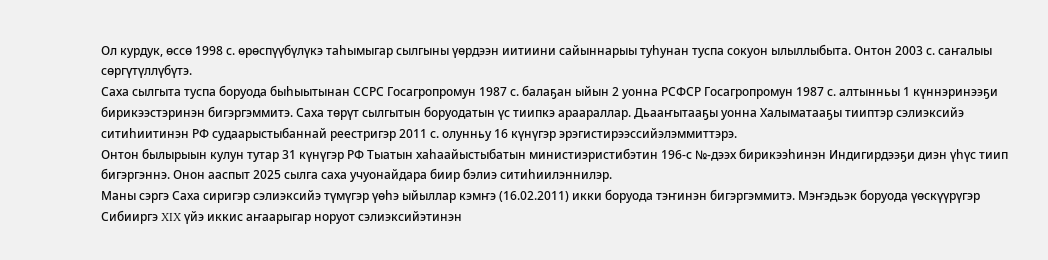Ол курдук, өссө 1998 с. өрөспүүбүлүкэ таһымыгар сылгыны үөрдээн иитиини сайыннарыы туһунан туспа сокуон ылыллыбыта. Онтон 2003 с. саҥалыы сөргүтүллүбүтэ.
Саха сылгыта туспа боруода быһыытынан ССРС Госагропромун 1987 с. балаҕан ыйын 2 уонна РСФСР Госагропромун 1987 с. алтынньы 1 күннэринээҕи бирикээстэринэн бигэргэммитэ. Саха төрүт сылгытын боруодатын үс тиипкэ араараллар. Дьааҥытааҕы уонна Халыматааҕы тииптэр сэлиэксийэ ситиһиитинэн РФ судаарыстыбаннай реестригэр 2011 с. олунньу 16 күнүгэр эрэгистирээссийэлэммиттэрэ.
Онтон былырыын кулун тутар 31 күнүгэр РФ Тыатын хаһаайыстыбатын министиэристибэтин 196-с №-дээх бирикээһинэн Индигирдээҕи диэн үһүс тиип бигэргэннэ. Онон ааспыт 2025 сылга саха учуонайдара биир бэлиэ ситиһиилэннилэр.
Маны сэргэ Саха сиригэр сэлиэксийэ түмүгэр үөһэ ыйыллар кэмҥэ (16.02.2011) икки боруода тэҥинэн бигэргэммитэ. Мэҥэдьэк боруода үөскүүрүгэр Сибииргэ XIX үйэ иккис аҥаарыгар норуот сэлиэксийэтинэн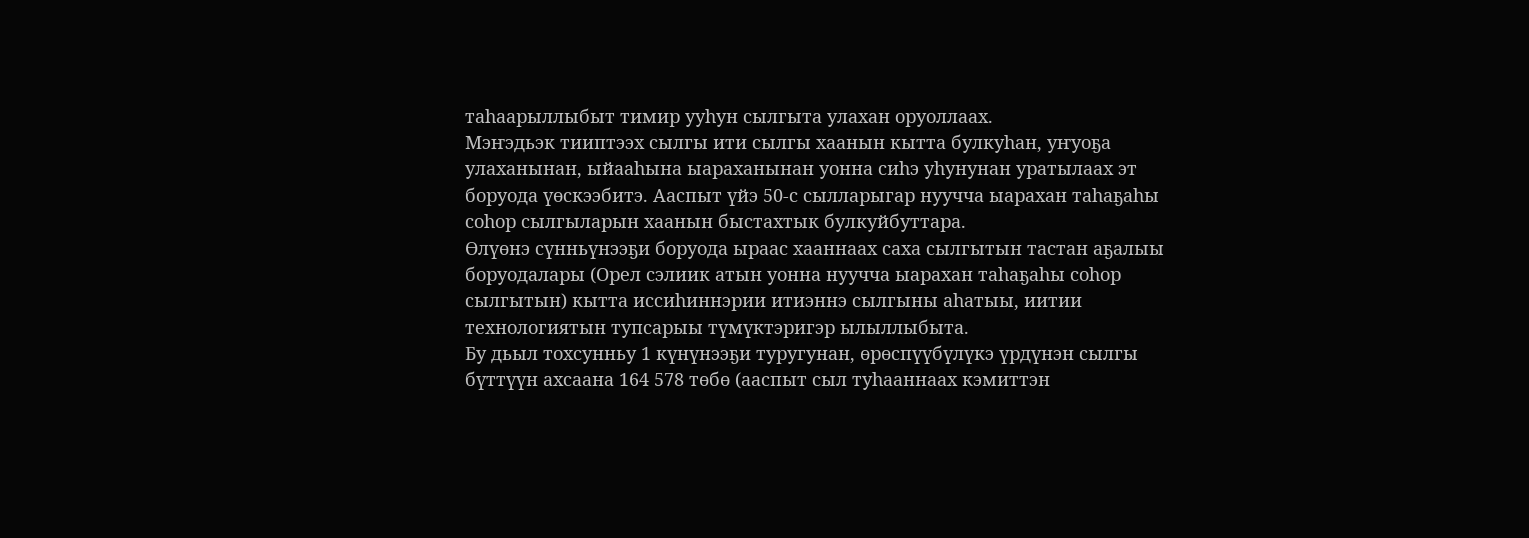таһаарыллыбыт тимир ууһун сылгыта улахан оруоллаах.
Мэҥэдьэк тииптээх сылгы ити сылгы хаанын кытта булкуһан, уҥуоҕа улаханынан, ыйааһына ыараханынан уонна сиһэ уһунунан уратылаах эт боруода үөскээбитэ. Ааспыт үйэ 50-с сылларыгар нуучча ыарахан таһаҕаһы соһор сылгыларын хаанын быстахтык булкуйбуттара.
Өлүөнэ сүнньүнээҕи боруода ыраас хааннаах саха сылгытын тастан аҕалыы боруодалары (Орел сэлиик атын уонна нуучча ыарахан таһаҕаһы соһор сылгытын) кытта иссиһиннэрии итиэннэ сылгыны аһатыы, иитии технологиятын тупсарыы түмүктэригэр ылыллыбыта.
Бу дьыл тохсунньу 1 күнүнээҕи туругунан, өрөспүүбүлүкэ үрдүнэн сылгы бүттүүн ахсаана 164 578 төбө (ааспыт сыл туһааннаах кэмиттэн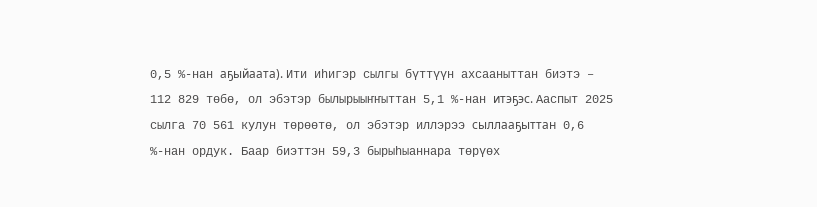0,5 %-нан аҕыйаата). Ити иһигэр сылгы бүттүүн ахсааныттан биэтэ – 112 829 төбө, ол эбэтэр былырыыҥҥыттан 5,1 %-нан итэҕэс. Ааспыт 2025 сылга 70 561 кулун төрөөтө, ол эбэтэр иллэрээ сыллааҕыттан 0,6 %-нан ордук. Баар биэттэн 59,3 бырыһыаннара төрүөх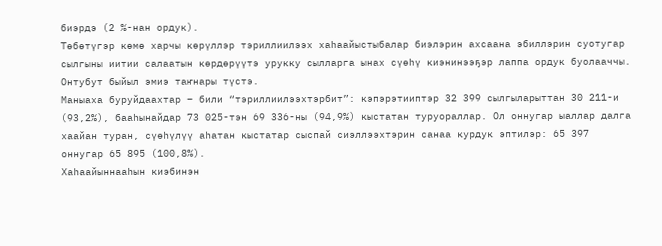биэрдэ (2 %-нан ордук).
Төбөтүгэр көмө харчы көрүллэр тэриллиилээх хаһаайыстыбалар биэлэрин ахсаана эбиллэрин суотугар сылгыны иитии салаатын көрдөрүүтэ урукку сылларга ынах сүөһү киэнинээҕэр лаппа ордук буолааччы. Онтубут быйыл эмиэ таҥнары түстэ.
Маныаха буруйдаахтар – били “тэриллиилээхтэрбит”: кэпэрэтииптэр 32 399 сылгыларыттан 30 211-и (93,2%), бааһынайдар 73 025-тэн 69 336-ны (94,9%) кыстатан туруораллар. Ол оннугар ыаллар далга хаайан туран, сүөһүлүү аһатан кыстатар сыспай сиэллээхтэрин санаа курдук эптилэр: 65 397 оннугар 65 895 (100,8%).
Хаһаайыннааһын киэбинэн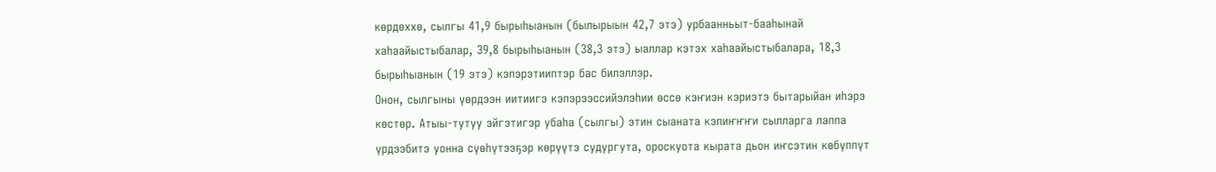көрдөххө, сылгы 41,9 бырыһыанын (былырыын 42,7 этэ) урбаанньыт-бааһынай хаһаайыстыбалар, 39,8 бырыһыанын (38,3 этэ) ыаллар кэтэх хаһаайыстыбалара, 18,3 бырыһыанын (19 этэ) кэпэрэтииптэр бас билэллэр.
Онон, сылгыны үөрдээн иитиигэ кэпэрээссийэлэһии өссө кэҥиэн кэриэтэ бытарыйан иһэрэ көстөр. Атыы-тутуу эйгэтигэр убаһа (сылгы) этин сыаната кэлиҥҥҥи сылларга лаппа үрдээбитэ уонна сүөһүтээҕэр көрүүтэ судургута, ороскуота кырата дьон иҥсэтин көбүппүт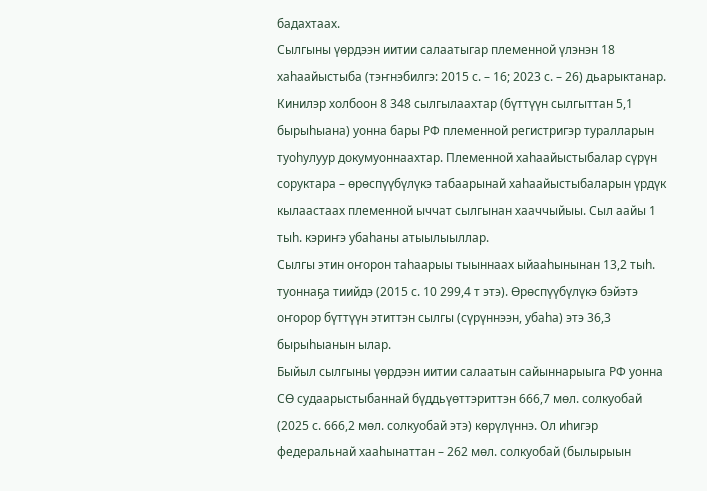бадахтаах.
Сылгыны үөрдээн иитии салаатыгар племенной үлэнэн 18 хаһаайыстыба (тэҥнэбилгэ: 2015 с. – 16; 2023 с. – 26) дьарыктанар. Кинилэр холбоон 8 348 сылгылаахтар (бүттүүн сылгыттан 5,1 бырыһыана) уонна бары РФ племенной регистригэр туралларын туоһулуур докумуоннаахтар. Племенной хаһаайыстыбалар сүрүн соруктара – өрөспүүбүлүкэ табаарынай хаһаайыстыбаларын үрдүк кылаастаах племенной ыччат сылгынан хааччыйыы. Сыл аайы 1 тыһ. кэриҥэ убаһаны атыылыыллар.
Сылгы этин оҥорон таһаарыы тыыннаах ыйааһынынан 13,2 тыһ. туоннаҕа тиийдэ (2015 с. 10 299,4 т этэ). Өрөспүүбүлүкэ бэйэтэ оҥорор бүттүүн этиттэн сылгы (сүрүннээн, убаһа) этэ 36,3 бырыһыанын ылар.
Быйыл сылгыны үөрдээн иитии салаатын сайыннарыыга РФ уонна СӨ судаарыстыбаннай бүддьүөттэриттэн 666,7 мөл. солкуобай (2025 с. 666,2 мөл. солкуобай этэ) көрүлүннэ. Ол иһигэр федеральнай хааһынаттан – 262 мөл. солкуобай (былырыын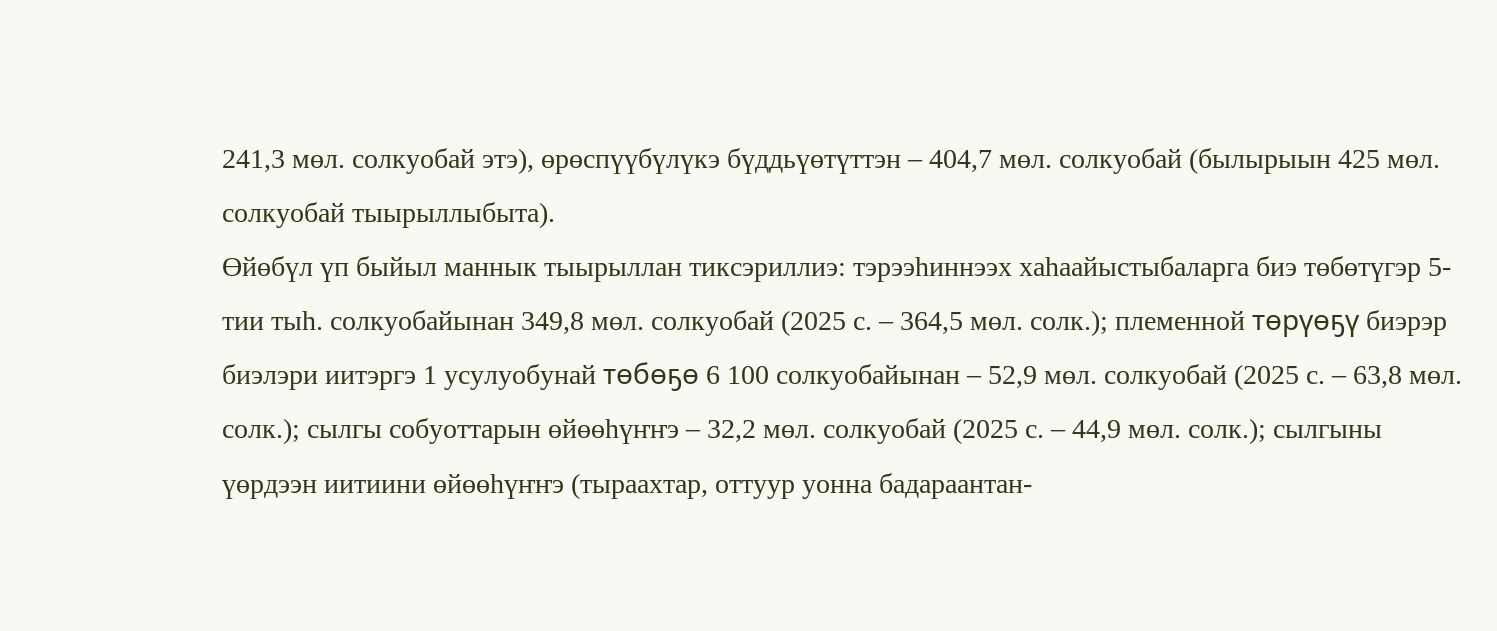241,3 мөл. солкуобай этэ), өрөспүүбүлүкэ бүддьүөтүттэн – 404,7 мөл. солкуобай (былырыын 425 мөл. солкуобай тыырыллыбыта).
Өйөбүл үп быйыл маннык тыырыллан тиксэриллиэ: тэрээһиннээх хаһаайыстыбаларга биэ төбөтүгэр 5-тии тыһ. солкуобайынан 349,8 мөл. солкуобай (2025 с. – 364,5 мөл. солк.); племенной төрүөҕү биэрэр биэлэри иитэргэ 1 усулуобунай төбөҕө 6 100 солкуобайынан – 52,9 мөл. солкуобай (2025 с. – 63,8 мөл. солк.); сылгы собуоттарын өйөөһүҥҥэ – 32,2 мөл. солкуобай (2025 с. – 44,9 мөл. солк.); сылгыны үөрдээн иитиини өйөөһүҥҥэ (тыраахтар, оттуур уонна бадараантан-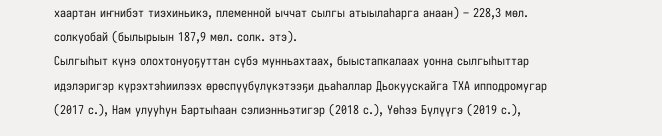хаартан иҥнибэт тиэхиньикэ, племенной ыччат сылгы атыылаһарга анаан) – 228,3 мөл. солкуобай (былырыын 187,9 мөл. солк. этэ).
Сылгыһыт күнэ олохтонуоҕуттан сүбэ мунньахтаах, быыстапкалаах уонна сылгыһыттар идэлэригэр күрэхтэһиилээх өрөспүүбүлүкэтээҕи дьаһаллар Дьокуускайга ТХА ипподромугар (2017 с.), Нам улууһун Бартыһаан сэлиэнньэтигэр (2018 с.), Үөһээ Бүлүүгэ (2019 с.),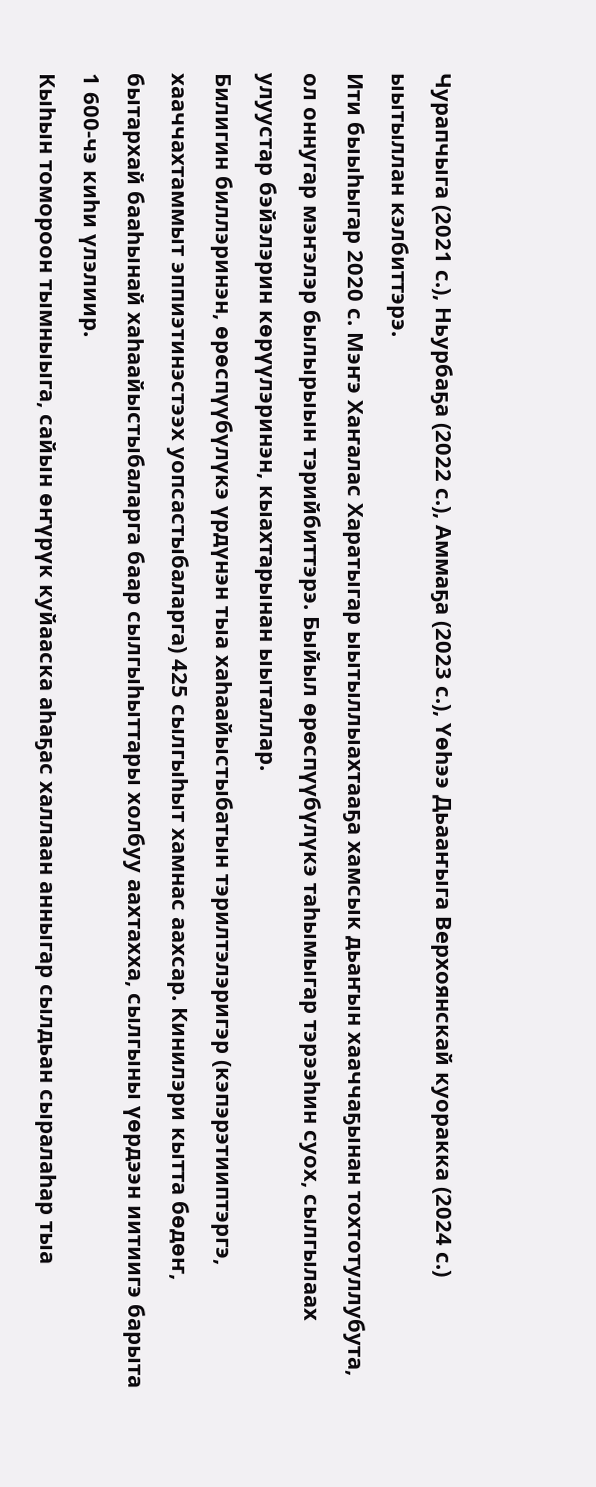Чурапчыга (2021 с.), Ньурбаҕа (2022 с.), Аммаҕа (2023 с.), Үөһээ Дьааҥыга Верхоянскай куоракка (2024 с.) ыытыллан кэлбиттэрэ.
Ити быыһыгар 2020 с. Мэҥэ Хаҥалас Харатыгар ыытыллыахтааҕа хамсык дьаҥын хааччаҕынан тохтотуллубута, ол оннугар мэҥэлэр былырыын тэрийбиттэрэ. Быйыл өрөспүүбүлүкэ таһымыгар тэрээһин суох, сылгылаах улуустар бэйэлэрин көрүүлэринэн, кыахтарынан ыыталлар.
Билигин биллэринэн, өрөспүүбүлүкэ үрдүнэн тыа хаһаайыстыбатын тэрилтэлэригэр (кэпэрэтииптэргэ, хааччахтаммыт эппиэтинэстээх уопсастыбаларга) 425 сылгыһыт хамнас аахсар. Кинилэри кытта бөдөҥ, бытархай бааһынай хаһаайыстыбаларга баар сылгыһыттары холбуу аахтахха, сылгыны үөрдээн иитиигэ барыта 1 600-чэ киһи үлэлиир.
Кыһын томороон тымныыга, сайын өҥүрүк куйааска аһаҕас халлаан анныгар сылдьан сыралаһар тыа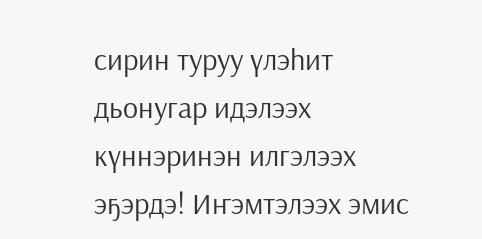сирин туруу үлэһит дьонугар идэлээх күннэринэн илгэлээх эҕэрдэ! Иҥэмтэлээх эмис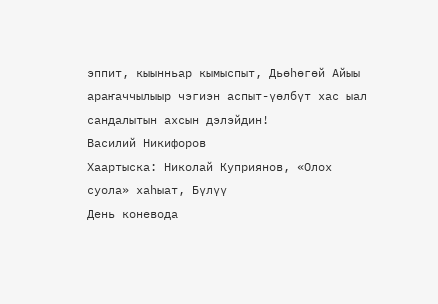эппит, кыынньар кымыспыт, Дьөһөгөй Айыы араҥаччылыыр чэгиэн аспыт-үөлбүт хас ыал сандалытын ахсын дэлэйдин!
Василий Никифоров
Хаартыска: Николай Куприянов, «Олох суола» хаһыат, Бүлүү
День коневода